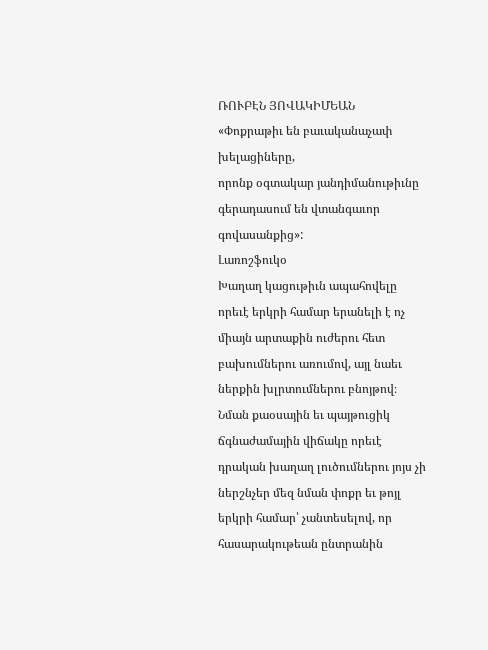ՌՈՒԲԷՆ ՅՈՎԱԿԻՄԵԱՆ
«Փոքրաթիւ են բաւականաչափ խելացիները,
որոնք օգտակար յանդիմանութիւնը
գերադասում են վտանգաւոր գովասանքից»:
Լառոշֆուկօ
Խաղաղ կացութիւն ապահովելը որեւէ երկրի համար երանելի է ոչ միայն արտաքին ուժերու հետ բախումներու առումով, այլ նաեւ ներքին խլրտումներու բնոյթով։ Նման քաօսային եւ պայթուցիկ ճգնաժամային վիճակը որեւէ դրական խաղաղ լուծումներու յոյս չի ներշնչեր մեզ նման փոքր եւ թոյլ երկրի համար՝ չանտեսելով, որ հասարակութեան ընտրանին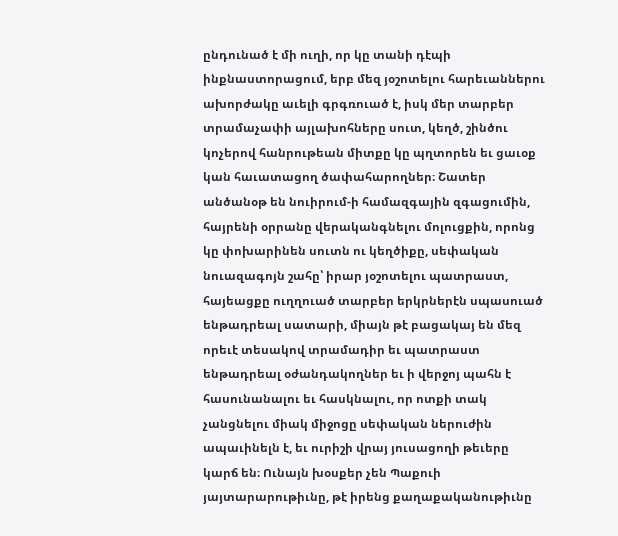ընդունած է մի ուղի, որ կը տանի դէպի ինքնաստորացում, երբ մեզ յօշոտելու հարեւաններու ախորժակը աւելի գրգռուած է, իսկ մեր տարբեր տրամաչափի այլախոհները սուտ, կեղծ, շինծու կոչերով հանրութեան միտքը կը պղտորեն եւ ցաւօք կան հաւատացող ծափահարողներ։ Շատեր անծանօթ են նուիրում-ի համազգային զգացումին, հայրենի օրրանը վերականգնելու մոլուցքին, որոնց կը փոխարինեն սուտն ու կեղծիքը, սեփական նուազագոյն շահը՝ իրար յօշոտելու պատրաստ, հայեացքը ուղղուած տարբեր երկրներէն սպասուած ենթադրեալ սատարի, միայն թէ բացակայ են մեզ որեւէ տեսակով տրամադիր եւ պատրաստ ենթադրեալ օժանդակողներ եւ ի վերջոյ պահն է հասունանալու եւ հասկնալու, որ ոտքի տակ չանցնելու միակ միջոցը սեփական ներուժին ապաւինելն է, եւ ուրիշի վրայ յուսացողի թեւերը կարճ են։ Ունայն խօսքեր չեն Պաքուի յայտարարութիւնը, թէ իրենց քաղաքականութիւնը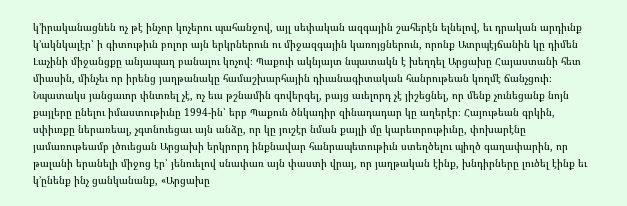կ՚իրականացնեն ոչ թէ ինչոր կոչերու պահանջով, այլ սեփական ազգային շահերէն ելնելով, եւ դրական արդիւնք կ՚ակնկալէր՝ ի գիտութիւն բոլոր այն երկրներուն ու միջազգային կառոյցներուն, որոնք Ատրպէյճանին կը դիմեն Լաչինի միջանցքը անյապաղ բանալու կոչով։ Պաքուի ակնյայտ նպատակն է խեղդել Արցախը Հայաստանի հետ միասին, մինչեւ որ իրենց յաղթանակը համաշխարհային դիւանագիտական հանրութեան կողմէ ճանչցուի։ Նպատակս յանցաւոր փնտռել չէ, ոչ եւս թշնամին գովերգել, բայց աւելորդ չէ յիշեցնել, որ մենք չունեցանք նոյն քայլերը ընելու իմաստութիւնը 1994-ին՝ երբ Պաքուն ծնկադիր զինադադար կը աղերէր։ Հայութեան գրկին, սփիւռքը ներառեալ, չգտնուեցաւ այն անձը, որ կը յուշէր նման քայլի մը կարեւորութիւնը, փոխարէնը յամառութեամբ լծուեցան Արցախի երկրորդ ինքնավար հանրապետութիւն ստեղծելու պիղծ գաղափարին, որ թալանի երանելի միջոց էր՝ յենուելով սնափառ այն փաստի վրայ, որ յաղթական էինք, խնդիրները լուծել էինք եւ կ՚ընենք ինչ ցանկանանք, «Արցախը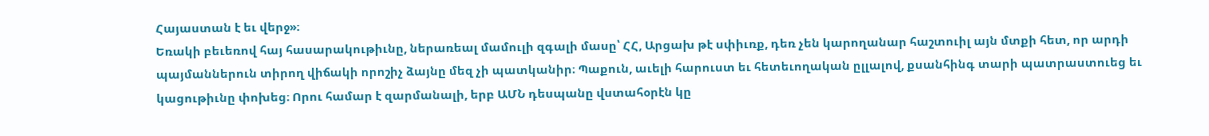Հայաստան է եւ վերջ»։
Եռակի բեւեռով հայ հասարակութիւնը, ներառեալ մամուլի զգալի մասը՝ ՀՀ, Արցախ թէ սփիւռք, դեռ չեն կարողանար հաշտուիլ այն մտքի հետ, որ արդի պայմաններուն տիրող վիճակի որոշիչ ձայնը մեզ չի պատկանիր։ Պաքուն, աւելի հարուստ եւ հետեւողական ըլլալով, քսանհինգ տարի պատրաստուեց եւ կացութիւնը փոխեց։ Որու համար է զարմանալի, երբ ԱՄՆ դեսպանը վստահօրէն կը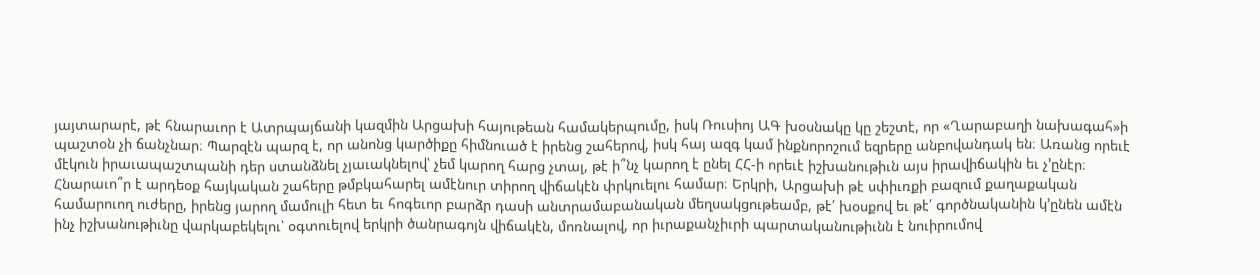յայտարարէ, թէ հնարաւոր է Ատրպայճանի կազմին Արցախի հայութեան համակերպումը, իսկ Ռուսիոյ ԱԳ խօսնակը կը շեշտէ, որ «Ղարաբաղի նախագահ»ի պաշտօն չի ճանչնար։ Պարզէն պարզ է, որ անոնց կարծիքը հիմնուած է իրենց շահերով, իսկ հայ ազգ կամ ինքնորոշում եզրերը անբովանդակ են։ Առանց որեւէ մէկուն իրաւապաշտպանի դեր ստանձնել չյաւակնելով՝ չեմ կարող հարց չտալ, թէ ի՞նչ կարող է ընել ՀՀ-ի որեւէ իշխանութիւն այս իրավիճակին եւ չ՚ընէր։ Հնարաւո՞ր է արդեօք հայկական շահերը թմբկահարել ամէնուր տիրող վիճակէն փրկուելու համար։ Երկրի, Արցախի թէ սփիւռքի բազում քաղաքական համարուող ուժերը, իրենց յարող մամուլի հետ եւ հոգեւոր բարձր դասի անտրամաբանական մեղսակցութեամբ, թէ՛ խօսքով եւ թէ՛ գործնականին կ՚ընեն ամէն ինչ իշխանութիւնը վարկաբեկելու՝ օգտուելով երկրի ծանրագոյն վիճակէն, մոռնալով, որ իւրաքանչիւրի պարտականութիւնն է նուիրումով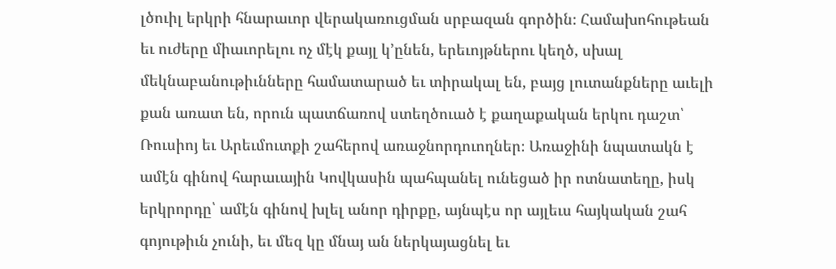լծուիլ երկրի հնարաւոր վերակառուցման սրբազան գործին։ Համախոհութեան եւ ուժերը միաւորելու ոչ մէկ քայլ կ՚ընեն, երեւոյթներու կեղծ, սխալ մեկնաբանութիւնները համատարած եւ տիրակալ են, բայց լուտանքները աւելի քան առատ են, որուն պատճառով ստեղծուած է քաղաքական երկու դաշտ՝ Ռուսիոյ եւ Արեւմուտքի շահերով առաջնորդուողներ։ Առաջինի նպատակն է ամէն գինով հարաւային Կովկասին պահպանել ունեցած իր ոտնատեղը, իսկ երկրորդը՝ ամէն գինով խլել անոր դիրքը, այնպէս որ այլեւս հայկական շահ գոյութիւն չունի, եւ մեզ կը մնայ ան ներկայացնել եւ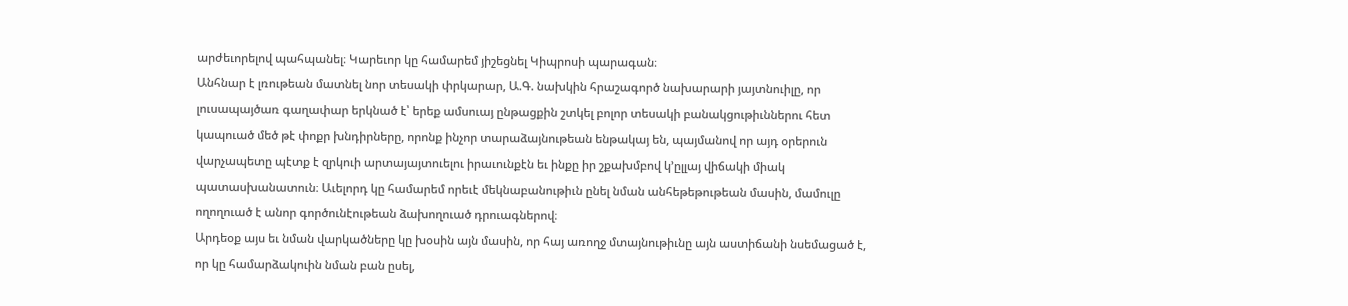արժեւորելով պահպանել։ Կարեւոր կը համարեմ յիշեցնել Կիպրոսի պարագան։
Անհնար է լռութեան մատնել նոր տեսակի փրկարար, Ա.Գ. նախկին հրաշագործ նախարարի յայտնուիլը, որ լուսապայծառ գաղափար երկնած է՝ երեք ամսուայ ընթացքին շտկել բոլոր տեսակի բանակցութիւններու հետ կապուած մեծ թէ փոքր խնդիրները, որոնք ինչոր տարաձայնութեան ենթակայ են, պայմանով որ այդ օրերուն վարչապետը պէտք է զրկուի արտայայտուելու իրաւունքէն եւ ինքը իր շքախմբով կ՚ըլլայ վիճակի միակ պատասխանատուն։ Աւելորդ կը համարեմ որեւէ մեկնաբանութիւն ընել նման անհեթեթութեան մասին, մամուլը ողողուած է անոր գործունէութեան ձախողուած դրուագներով։
Արդեօք այս եւ նման վարկածները կը խօսին այն մասին, որ հայ առողջ մտայնութիւնը այն աստիճանի նսեմացած է, որ կը համարձակուին նման բան ըսել,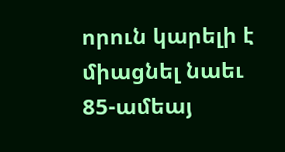որուն կարելի է միացնել նաեւ 85-ամեայ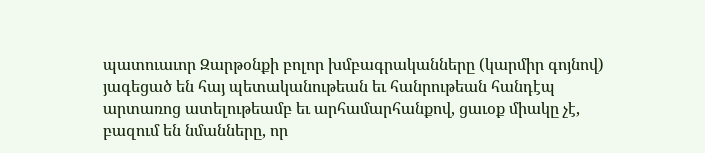պատուաւոր Զարթօնքի բոլոր խմբագրականները (կարմիր գոյնով) յագեցած են հայ պետականութեան եւ հանրութեան հանդէպ արտառոց ատելութեամբ եւ արհամարհանքով, ցաւօք միակը չէ, բազում են նմանները, որ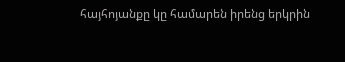հայհոյանքը կը համարեն իրենց երկրին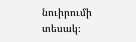նուիրումի տեսակ։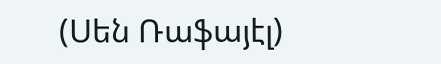(Սեն Ռաֆայէլ)